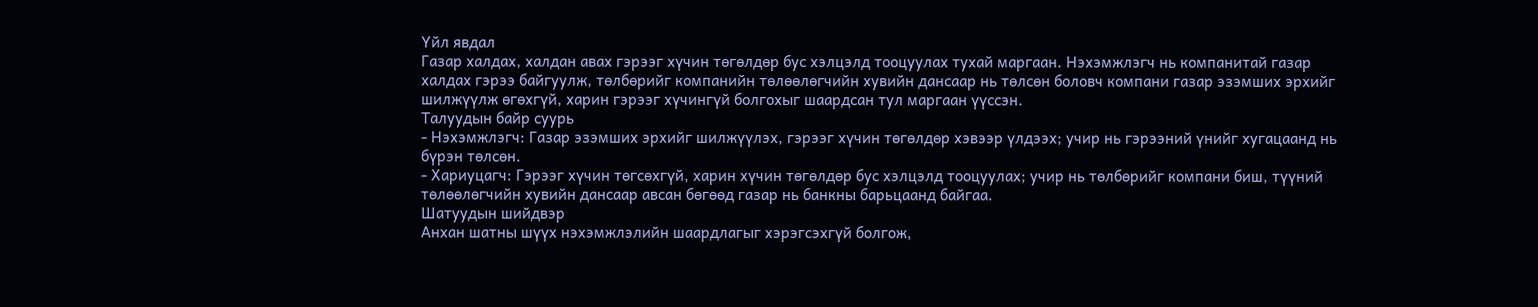Үйл явдал
Газар халдах, халдан авах гэрээг хүчин төгөлдөр бус хэлцэлд тооцуулах тухай маргаан. Нэхэмжлэгч нь компанитай газар халдах гэрээ байгуулж, төлбөрийг компанийн төлөөлөгчийн хувийн дансаар нь төлсөн боловч компани газар эзэмших эрхийг шилжүүлж өгөхгүй, харин гэрээг хүчингүй болгохыг шаардсан тул маргаан үүссэн.
Талуудын байр суурь
- Нэхэмжлэгч: Газар эзэмших эрхийг шилжүүлэх, гэрээг хүчин төгөлдөр хэвээр үлдээх; учир нь гэрээний үнийг хугацаанд нь бүрэн төлсөн.
- Хариуцагч: Гэрээг хүчин төгсөхгүй, харин хүчин төгөлдөр бус хэлцэлд тооцуулах; учир нь төлбөрийг компани биш, түүний төлөөлөгчийн хувийн дансаар авсан бөгөөд газар нь банкны барьцаанд байгаа.
Шатуудын шийдвэр
Анхан шатны шүүх нэхэмжлэлийн шаардлагыг хэрэгсэхгүй болгож,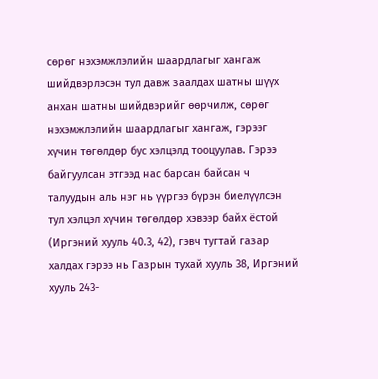сөрөг нэхэмжлэлийн шаардлагыг хангаж шийдвэрлэсэн тул давж заалдах шатны шүүх анхан шатны шийдвэрийг өөрчилж, сөрөг нэхэмжлэлийн шаардлагыг хангаж, гэрээг хүчин төгөлдөр бус хэлцэлд тооцуулав. Гэрээ байгуулсан этгээд нас барсан байсан ч талуудын аль нэг нь үүргээ бүрэн биелүүлсэн тул хэлцэл хүчин төгөлдөр хэвээр байх ёстой (Иргэний хууль 40.3, 42), гэвч тугтай газар халдах гэрээ нь Газрын тухай хууль 38, Иргэний хууль 243-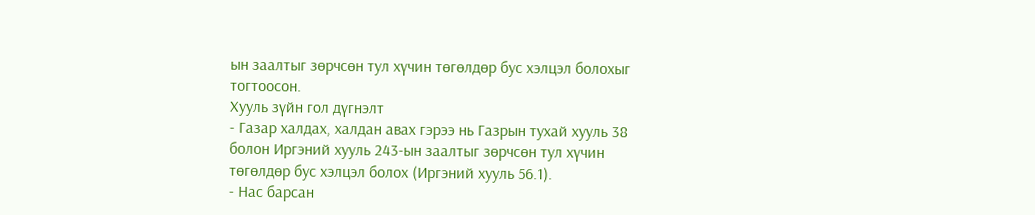ын заалтыг зөрчсөн тул хүчин төгөлдөр бус хэлцэл болохыг тогтоосон.
Хууль зүйн гол дүгнэлт
- Газар халдах, халдан авах гэрээ нь Газрын тухай хууль 38 болон Иргэний хууль 243-ын заалтыг зөрчсөн тул хүчин төгөлдөр бус хэлцэл болох (Иргэний хууль 56.1).
- Нас барсан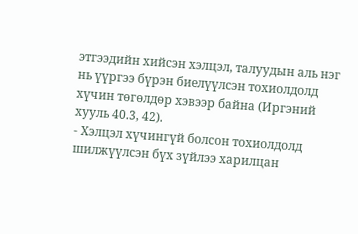этгээдийн хийсэн хэлцэл, талуудын аль нэг нь үүргээ бүрэн биелүүлсэн тохиолдолд хүчин төгөлдөр хэвээр байна (Иргэний хууль 40.3, 42).
- Хэлцэл хүчингүй болсон тохиолдолд шилжүүлсэн бүх зүйлээ харилцан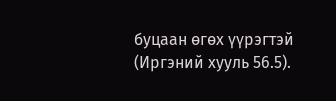буцаан өгөх үүрэгтэй (Иргэний хууль 56.5).